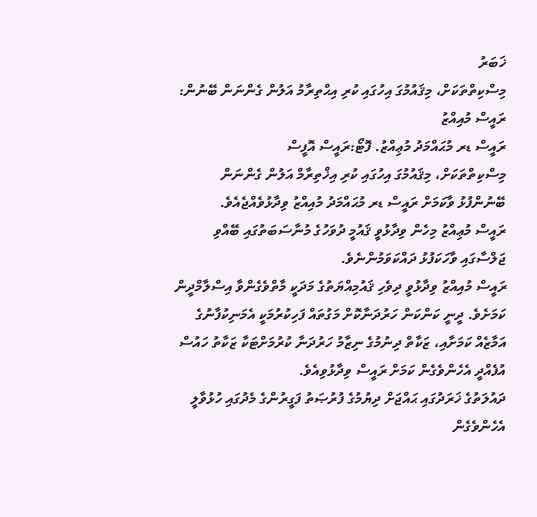ޚަބަރު
މިސްކިތްތަކަށް، މިޤައުމުގަ އިހުގައި ކުރި އިޙްތިރާމު އަލުން ގެންނަން ބޭނުން: ރައީސް މުއިއްޒު
ރައީސް ޑރ މުޙައްމަދު މުޢިއްޒު. ފޮޓޯ:ރައީސް އޮފީސް
މިސްކިތްތަކަށް، މިޤައުމުގަ އިހުގައި ކުރި އިޚްތިރާމް އަލުން ގެންނަން ބޭނުންފުޅު ވާކަމަށް ރައީސް ޑރ މުޙައްމަދު މުއިއްޒު ވިދާޅުވެއްޖެއެވެ.
ރައީސް މުޢިއްޒު މިހެން ވިދާޅުވީ ޤައުމީ ދުވަހުގެ މުނާސަބަތުގައި ބޭއްވި ޖަލްސާގައި ވާހަކަފުޅު ދައްކަވަމުންނެވެ.
ރައީސް މުއިއްޒު ވިދާޅުވީ ދިވެހި ޤައުމިއްޔަތުގެ މަދަކީ މާތްވެގެންވާ އިސްލާމްދީން ކަމަށެވެ. ދީނީ ކަންކަން ހަރުދަނާކޮށް މަގުތައް ފަހިކުރުމަކީ އެމަނިކުފާނުގެ އަމާޒެއް ކަމަށާއި، ޒަކާތް ދިނުމުގެ ނިޒާމު ހަރުދަނާ ކުރުމަށްޓަކާ ޒަކާތު ހައުސް އުފެއްދީ އެހެންވެގެން ކަމަށް ރައީސް ވިދާޅުވިއެވެ.
ދައުލަތުގެ ޚަރަދުގައި ޙައްޖަށް ދިޔުމުގެ ފުރުޞަތު ފަގީރުންގެ މެދުގައި ހުޅުވާލީ އެހެންވެގެން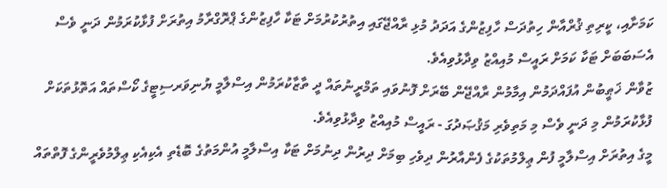ކަމަށާއި، ކީރިތި ޤުރްއާން ހިތުދަސް ހާފިޒުންގެ އަދަދު މުޅި ރާއްޖޭގައި އިތުރުކުރުމަށް ޓަކާ ހާފިޒުންގެ ޕްރޮގްރާމު އިތުރަށް ފުޅާކުރަމުން ދަނީ ވެސް އެސަބަބަށް ޓަކާ ކަމަށް ރައީސް މުއިއްޒު ވިދާޅުވިއެވެ.
ޒުވާން ޚަޠީބުން އުފައްދަމުން އިމާމުން ރާއްޖޭން ބޭރަށް ފޮނުވައި ތަމްރީނުތައް ދީ ތާޒާކުރަމުން އިސްލާމީ ޔުނިވަރސިޓީގެ ކޯސްތައް އަތޮޅުތަކަށް ފުޅާކުރަމުން މި ދަނީ ވެސް މި މަތިވެރި މަޤުޞަދުގަ - ރައީސް މުއިއްޒު ވިދާޅުވިއެވެ.
މީގެ އިތުރަށް އިސްލާމީ ފުން ޢިލްމުތަކުގެ ފެންއާރުން ދިވެހި ބިމަށް ދިރުން ދިނުމަށް ޓަކާ އިސްލާމީ އުންމަތުގެ ބޮޑެތި އެކިއެކި ޢިލްމުވެރީންގެ ފޮތްތައް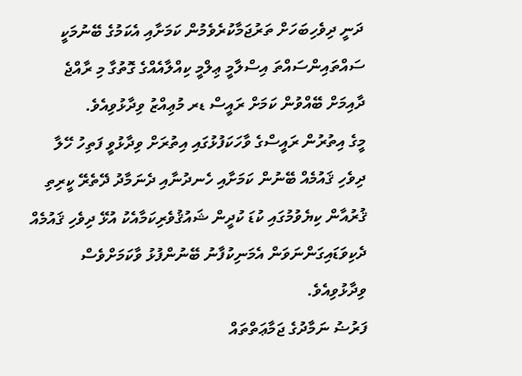ދަނީ ދިވެހިބަހަށް ތަރުޖަމާކުރެވެމުން ކަމަށާއި އެކަމުގެ ބޭނުމަކީ ސައްތައިންސައްތަ އިސްލާމީ ޢިލްމީ ކިއްލާއެއްގެ ގޮތުގާ މި ރާއްޖެ ދާއިމަށް ބޭއްވުން ކަމަށް ރައީސް ޑރ މުޢިއްޒު ވިދާޅުވިއެވެ.
މީގެ އިތުރުން ރައީސްގެ ވާހަކަފުޅުގައި އިތުރަށް ވިދާޅުވީ ފަތިހު ހޭލާ ދިވެހި ޤައުމެއް ބޭނުން ކަމަށާއި ހެނދުނާއި ދެނަމާދު ދޭތެރޭ ކީރިތި ޤުރުއާން ކިޔެވުމުގައި ކުޑަ ކުދީން ޝައުޤުވެރިކަމާއެކު އުޅޭ ދިވެހި ޤައުމެއް ދެކިވަޑައިގަންނަވަން އެމަނިކުފާނު ބޭނުންފުޅު ވާކަމަށްވެސް ވިދާޅުވިއެވެ.
ފަރުޟު ނަމާދުގެ ޖަމާޢަތްތައް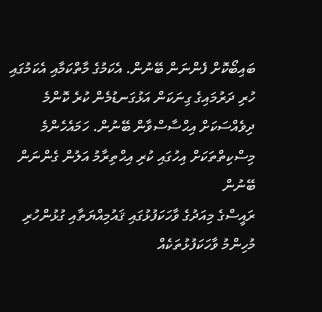ބައިބޯކޮށް ފެންނަން ބޭނުން. އެކަމުގެ މާތްކަމާއި އެކަމުގައި ހުރި ދަރުމައިގެ ގިނަކަން އަޅުގަނޑުމެން ކުރެ ކޮންމެ ދިވެއްސަކަށް އިޙްސާސްވާން ބޭނުން. ހަމައެހެންމެ މިސްކިތްތަކަށް އިހުގައި ކުރި އިޙްތިރާމު އަލުން ގެންނަން ބޭނުން
ރައީސްގެ މިއަދުގެ ވާހަކަފުޅުގައި ޤައުމިއްޔަތާއި ގުޅުންހުރި މުހިންމު ވާހަކަފުޅުތަކެއް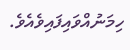ހިމަނުއްވައިފައިވެއެވެ.